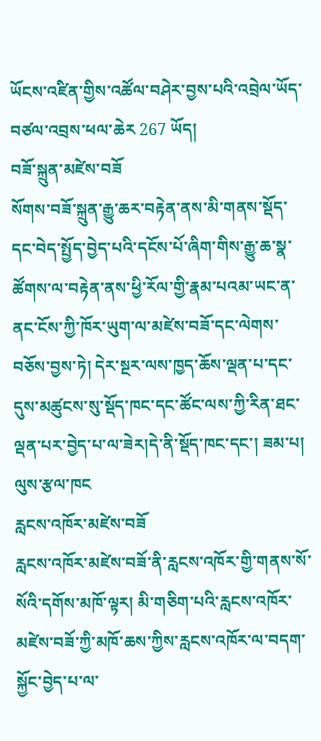ཡོངས་འཛིན་གྱིས་འཚོལ་བཤེར་བྱས་པའི་འབྲེལ་ཡོད་བཙལ་འབྲས་ཕལ་ཆེར 267 ཡོད།
བཟོ་སྐྲུན་མཛེས་བཟོ
སོགས་བཟོ་སྐྲུན་རྒྱུ་ཆར་བརྟེན་ནས་མི་གནས་སྡོད་དང་བེད་སྤྱོད་བྱེད་པའི་དངོས་པོ་ཞིག་གིས་རྒྱུ་ཆ་སྣ་ཚོགས་ལ་བརྟེན་ནས་ཕྱི་རོལ་གྱི་རྣམ་པའམ་ཡང་ན་ནང་ངོས་ཀྱི་ཁོར་ཡུག་ལ་མཛེས་བཟོ་དང་ལེགས་བཅོས་བྱས་ཏེ། དེར་སྔར་ལས་ཁྱད་ཆོས་ལྡན་པ་དང་དུས་མཚུངས་སུ་སྡོད་ཁང་དང་ཚོང་ལས་ཀྱི་རིན་ཐང་ལྡན་པར་བྱེད་པ་ལ་ཟེར།དེ་ནི་སྡོད་ཁང་དང་། ཟམ་པ། ལུས་རྩལ་ཁང
རླངས་འཁོར་མཛེས་བཟོ
རླངས་འཁོར་མཛེས་བཟོ་ནི་རླངས་འཁོར་གྱི་གནས་སོ་སོའི་དགོས་མཁོ་ལྟར། མི་གཅིག་པའི་རླངས་འཁོར་མཛེས་བཟོ་ཀྱི་མཁོ་ཆས་ཀྱིས་རླངས་འཁོར་ལ་བདག་སྐྱོང་བྱེད་པ་ལ་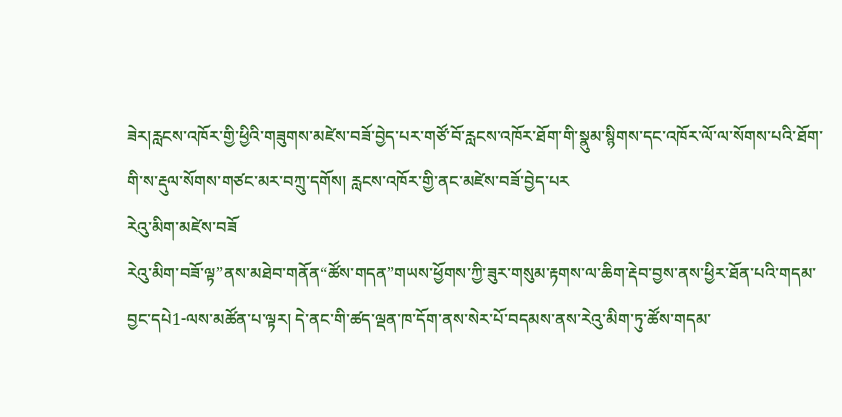ཟེར།རླངས་འཁོར་གྱི་ཕྱིའི་གཟུགས་མཛེས་བཟོ་བྱེད་པར་གཙོ་བོ་རླངས་འཁོར་ཐོག་གི་སྣུམ་སྙིགས་དང་འཁོར་ལོ་ལ་སོགས་པའི་ཐོག་གི་ས་རྡུལ་སོགས་གཙང་མར་བཀྲུ་དགོས། རླངས་འཁོར་གྱི་ནང་མཛེས་བཟོ་བྱེད་པར
རེའུ་མིག་མཛེས་བཟོ
རེའུ་མིག་བཟོ་ལྟ”ནས་མཐེབ་གནོན“ཚོས་གདན”གཡས་ཕྱོགས་ཀྱི་ཟུར་གསུམ་རྟགས་ལ་ཆིག་རྡེབ་བྱས་ནས་ཕྱིར་ཐོན་པའི་གདམ་བྱང་དཔེ1-ལས་མཚོན་པ་ལྟར། དེ་ནང་གི་ཚད་ལྡན་ཁ་དོག་ནས་སེར་པོ་བདམས་ནས་རེའུ་མིག་ཏུ་ཚོས་གདམ་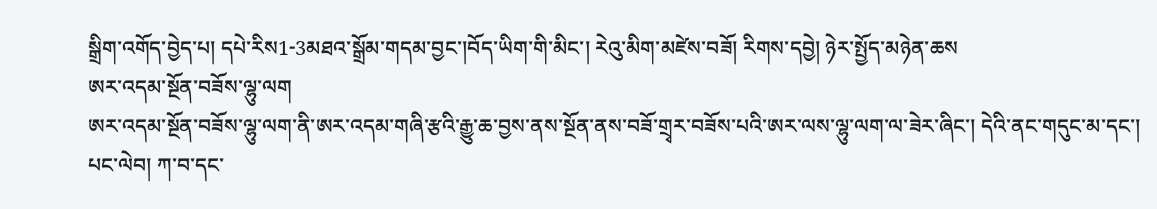སྒྲིག་འགོད་བྱེད་པ། དཔེ་རིས1-3མཐའ་སྒྲོམ་གདམ་བྱང་།བོད་ཡིག་གི་མིང་། རེའུ་མིག་མཛེས་བཟོ། རིགས་དབྱེ། ཉེར་སྤྱོད་མཉེན་ཆས
ཨར་འདམ་སྔོན་བཟོས་ལྷུ་ལག
ཨར་འདམ་སྔོན་བཟོས་ལྷུ་ལག་ནི་ཨར་འདམ་གཞི་རྩའི་རྒྱུ་ཆ་བྱས་ནས་སྔོན་ནས་བཟོ་གྲྭར་བཟོས་པའི་ཨར་ལས་ལྷུ་ལག་ལ་ཟེར་ཞིང་། དེའི་ནང་གདུང་མ་དང་། པང་ལེབ། ཀ་བ་དང་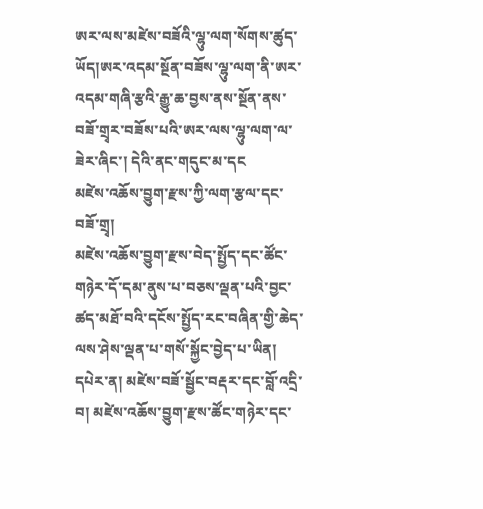ཨར་ལས་མཛེས་བཟོའི་ལྷུ་ལག་སོགས་ཚུད་ཡོད།ཨར་འདམ་སྔོན་བཟོས་ལྷུ་ལག་ནི་ཨར་འདམ་གཞི་རྩའི་རྒྱུ་ཆ་བྱས་ནས་སྔོན་ནས་བཟོ་གྲྭར་བཟོས་པའི་ཨར་ལས་ལྷུ་ལག་ལ་ཟེར་ཞིང་། དེའི་ནང་གདུང་མ་དང
མཛེས་འཆོས་བྱུག་རྫས་ཀྱི་ལག་རྩལ་དང་བཟོ་གྲྭ།
མཛེས་འཆོས་བྱུག་རྫས་བེད་སྤྱོད་དང་ཚོང་གཉེར་དོ་དམ་ནུས་པ་བཅས་ལྡན་པའི་བྱང་ཚད་མཐོ་བའི་དངོས་སྤྱོད་རང་བཞིན་གྱི་ཆེད་ལས་ཤེས་ལྡན་པ་གསོ་སྐྱོང་བྱེད་པ་ཡིན། དཔེར་ན། མཛེས་བཟོ་སྦྱོང་བརྡར་དང་བློ་འདྲི་བ། མཛེས་འཆོས་བྱུག་རྫས་ཚོང་གཉེར་དང་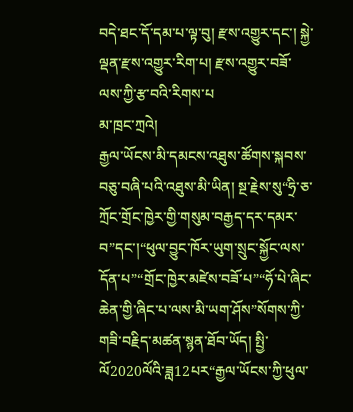བདེ་ཐང་དོ་དམ་པ་ལྟ་བུ། རྫས་འགྱུར་དང་། སྐྱེ་ལྡན་རྫས་འགྱུར་རིག་པ། རྫས་འགྱུར་བཟོ་ལས་ཀྱི་རྩ་བའི་རིགས་པ
མ་ཁྲང་ཀྲའེ།
རྒྱལ་ཡོངས་མི་དམངས་འཐུས་ཚོགས་སྐབས་བཅུ་བཞི་པའི་འཐུས་མི་ཡིན། སྔ་རྗེས་སུ“ཧྲི་ཅ་ཀྲོང་གྲོང་ཁྱེར་གྱི་གསུམ་བརྒྱད་དར་དམར་བ”དང་།“ཕུལ་བྱུང་ཁོར་ཡུག་སྲུང་སྐྱོང་ལས་དོན་པ”“གྲོང་ཁྱེར་མཛེས་བཟོ་པ”“ཧོ་པེ་ཞིང་ཆེན་གྱི་ཞིང་པ་ལས་མི་ཡག་ཤོས”སོགས་ཀྱི་གཟི་བརྗིད་མཚན་སྙན་ཐོབ་ཡོད། སྤྱི་ལོ2020ལོའི་ཟླ12པར“རྒྱལ་ཡོངས་ཀྱི་ཕུལ་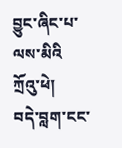བྱུང་ཞིང་པ་ལས་མིའི
ཀྲོའུ་ཕེ།
བདེ་བླག་ངང་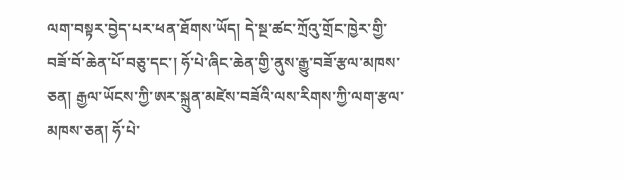ལག་བསྟར་བྱེད་པར་ཕན་ཐོགས་ཡོད། དེ་སྔ་ཚང་ཀྲོའུ་གྲོང་ཁྱེར་གྱི་བཟོ་བོ་ཆེན་པོ་བཅུ་དང་། ཧོ་པེ་ཞིང་ཆེན་གྱི་ནུས་རྒྱུ་བཟོ་རྩལ་མཁས་ཅན། རྒྱལ་ཡོངས་ཀྱི་ཨར་སྐྲུན་མཛེས་བཟོའི་ལས་རིགས་ཀྱི་ལག་རྩལ་མཁས་ཅན། ཧོ་པེ་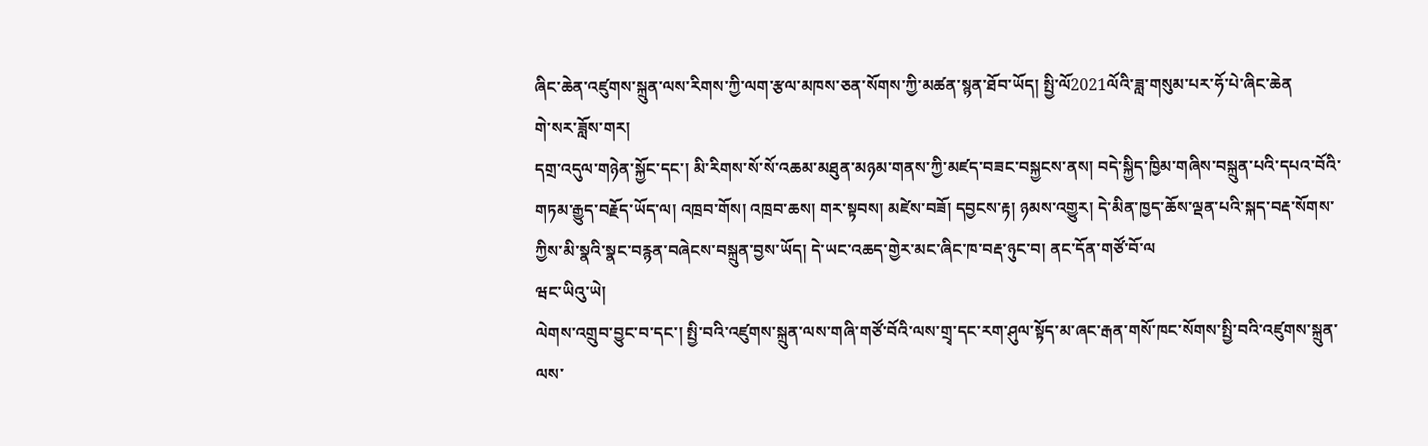ཞིང་ཆེན་འཛུགས་སྐྲུན་ལས་རིགས་ཀྱི་ལག་རྩལ་མཁས་ཅན་སོགས་ཀྱི་མཚན་སྙན་ཐོབ་ཡོད། སྤྱི་ལོ2021ལོའི་ཟླ་གསུམ་པར་ཧོ་པེ་ཞིང་ཆེན
གེ་སར་ཟློས་གར།
དགྲ་འདུལ་གཉེན་སྐྱོང་དང་། མི་རིགས་སོ་སོ་འཆམ་མཐུན་མཉམ་གནས་ཀྱི་མཛད་བཟང་བསྐྱངས་ནས། བདེ་སྐྱིད་ཁྱིམ་གཞིས་བསྐྲུན་པའི་དཔའ་བོའི་གཏམ་རྒྱུད་བརྗོད་ཡོད་ལ། འཁྲབ་གོས། འཁྲབ་ཆས། གར་སྟབས། མཛེས་བཟོ། དབྱངས་རྟ། ཉམས་འགྱུར། དེ་མིན་ཁྱད་ཆོས་ལྡན་པའི་སྐད་བརྡ་སོགས་ཀྱིས་མི་སྣའི་སྣང་བརྙན་བཞེངས་བསྐྲུན་བྱས་ཡོད། དེ་ཡང་འཆད་གྱེར་མང་ཞིང་ཁ་བརྡ་ཉུང་བ། ནང་དོན་གཙོ་བོ་ལ
ཝང་ཡིའུ་ཡེ།
ལེགས་འགྲུབ་བྱུང་བ་དང་། སྤྱི་བའི་འཛུགས་སྐྲུན་ལས་གཞི་གཙོ་བོའི་ལས་གྲྭ་དང་རག་ཤུལ་སྟོད་མ་ཞང་རྒན་གསོ་ཁང་སོགས་སྤྱི་བའི་འཛུགས་སྐྲུན་ལས་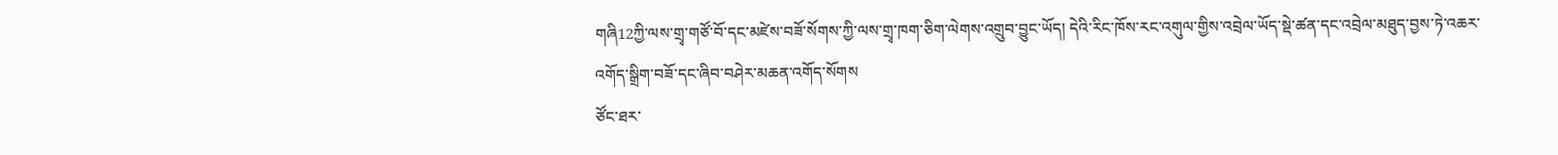གཞི12ཀྱི་ལས་གྲྭ་གཙོ་བོ་དང་མཛེས་བཟོ་སོགས་ཀྱི་ལས་གྲྭ་ཁག་ཅིག་ལེགས་འགྲུབ་བྱུང་ཡོད། དེའི་རིང་ཁོས་རང་འགུལ་གྱིས་འབྲེལ་ཡོད་སྡེ་ཚན་དང་འབྲེལ་མཐུད་བྱས་ཏེ་འཆར་འགོད་སྒྲིག་བཟོ་དང་ཞིབ་བཤེར་མཆན་འགོད་སོགས
ཙོང་ཐར་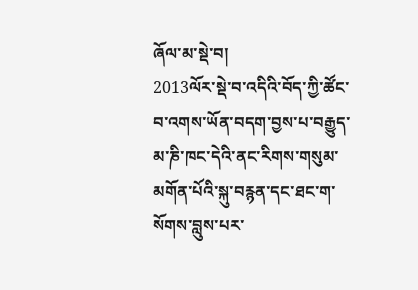ཞོལ་མ་སྡེ་བ།
2013ལོར་སྡེ་བ་འདིའི་བོད་ཀྱི་ཚོང་བ་འགས་ཡོན་བདག་བྱས་པ་བརྒྱུད་མ་ཎི་ཁང་དེའི་ནང་རིགས་གསུམ་མགོན་པོའི་སྐུ་བརྙན་དང་ཐང་ག་སོགས་བླུས་པར་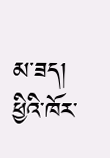མ་ཟད། ཕྱིའི་ཁོར་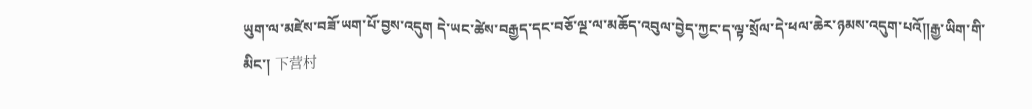ཡུག་ལ་མཛེས་བཟོ་ཡག་པོ་བྱས་འདུག དེ་ཡང་ཚེས་བརྒྱད་དང་བཅོ་ལྔ་ལ་མཆོད་འབུལ་བྱེད་ཀྱང་ད་ལྟ་སྲོལ་དེ་ཕལ་ཆེར་ཉམས་འདུག་པའོ༎རྒྱ་ཡིག་གི་མིང་། 下营村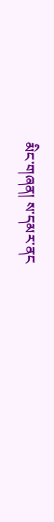མིང་གཞན། ས་དམར་ནང